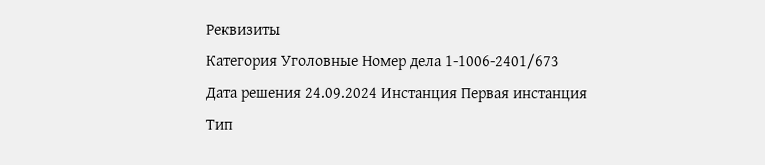Реквизиты
Категория Уголовные Номер дела 1-1006-2401/673 Дата решения 24.09.2024 Инстанция Первая инстанция Тип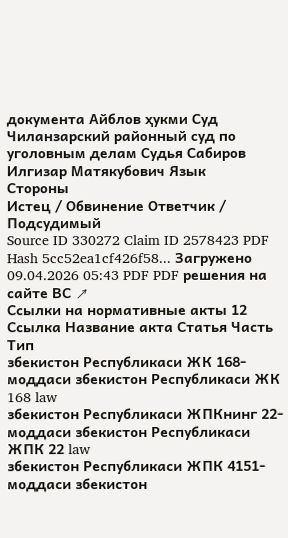документа Айблов ҳукми Суд Чиланзарский районный суд по уголовным делам Судья Сабиров Илгизар Матякубович Язык
Стороны
Истец / Обвинение Ответчик / Подсудимый
Source ID 330272 Claim ID 2578423 PDF Hash 5cc52ea1cf426f58... Загружено 09.04.2026 05:43 PDF PDF решения на сайте ВС ↗
Ссылки на нормативные акты 12
Ссылка Название акта Статья Часть Тип
збекистон Республикаси ЖК 168-моддаси збекистон Республикаси ЖК 168 law
збекистон Республикаси ЖПКнинг 22-моддаси збекистон Республикаси ЖПК 22 law
збекистон Республикаси ЖПК 4151-моддаси збекистон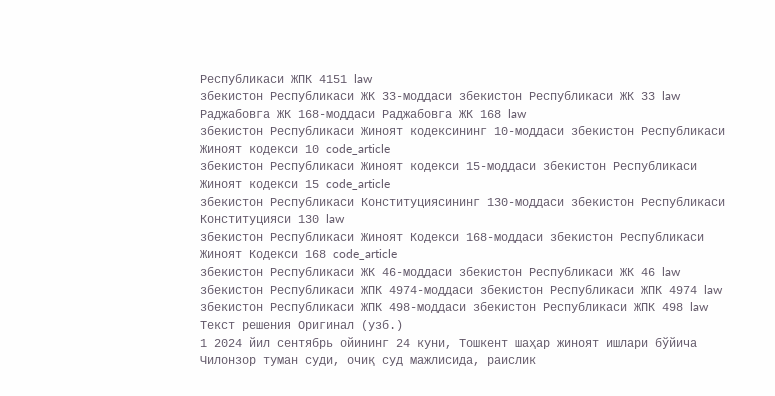Республикаси ЖПК 4151 law
збекистон Республикаси ЖК 33-моддаси збекистон Республикаси ЖК 33 law
Раджабовга ЖК 168-моддаси Раджабовга ЖК 168 law
збекистон Республикаси Жиноят кодексининг 10-моддаси збекистон Республикаси Жиноят кодекси 10 code_article
збекистон Республикаси Жиноят кодекси 15-моддаси збекистон Республикаси Жиноят кодекси 15 code_article
збекистон Республикаси Конституциясининг 130-моддаси збекистон Республикаси Конституцияси 130 law
збекистон Республикаси Жиноят Кодекси 168-моддаси збекистон Республикаси Жиноят Кодекси 168 code_article
збекистон Республикаси ЖК 46-моддаси збекистон Республикаси ЖК 46 law
збекистон Республикаси ЖПК 4974-моддаси збекистон Республикаси ЖПК 4974 law
збекистон Республикаси ЖПК 498-моддаси збекистон Республикаси ЖПК 498 law
Текст решения Оригинал (узб.)
1 2024 йил сентябрь ойининг 24 куни, Тошкент шаҳар жиноят ишлари бўйича Чилонзор туман суди, очиқ суд мажлисида, раислик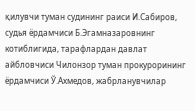қилувчи туман судининг раиси И.Сабиров, судья ёрдамчиси Б.Эгамназаровнинг котиблигида, тарафлардан давлат айбловчиси Чилонзор туман прокурорининг ёрдамчиси Ў.Ахмедов, жабрланувчилар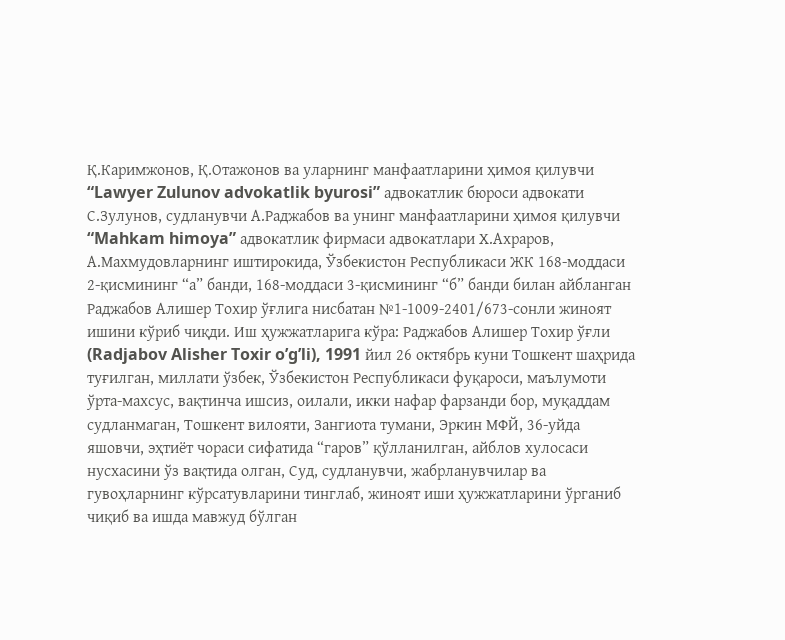Қ.Каримжонов, Қ.Отажонов ва уларнинг манфаатларини ҳимоя қилувчи “Lawyer Zulunov advokatlik byurosi” адвокатлик бюроси адвокати С.Зулунов, судланувчи А.Раджабов ва унинг манфаатларини ҳимоя қилувчи “Mahkam himoya” адвокатлик фирмаси адвокатлари Х.Ахраров, А.Махмудовларнинг иштирокида, Ўзбекистон Республикаси ЖК 168-моддаси 2-қисмининг “а” банди, 168-моддаси 3-қисмининг “б” банди билан айбланган Раджабов Алишер Тохир ўғлига нисбатан №1-1009-2401/673-сонли жиноят ишини кўриб чиқди. Иш ҳужжатларига кўра: Раджабов Алишер Тохир ўғли (Radjabov Alisher Toxir o’g’li), 1991 йил 26 октябрь куни Тошкент шаҳрида туғилган, миллати ўзбек, Ўзбекистон Республикаси фуқароси, маълумоти ўрта-махсус, вақтинча ишсиз, оилали, икки нафар фарзанди бор, муқаддам судланмаган, Тошкент вилояти, Зангиота тумани, Эркин МФЙ, 36-уйда яшовчи, эҳтиёт чораси сифатида “гаров” қўлланилган, айблов хулосаси нусхасини ўз вақтида олган, Суд, судланувчи, жабрланувчилар ва гувоҳларнинг кўрсатувларини тинглаб, жиноят иши ҳужжатларини ўрганиб чиқиб ва ишда мавжуд бўлган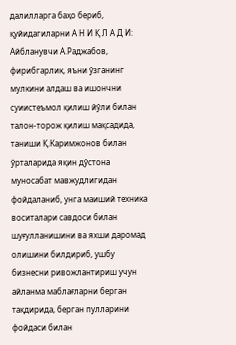далилларга баҳо бериб, қуйидагиларни А Н И Қ Л А Д И: Айбланувчи А.Раджабов, фирибгарлик, яъни ўзганинг мулкини алдаш ва ишончни суиистеъмол қилиш йўли билан талон-торож қилиш мақсадида, таниши Қ.Каримжонов билан ўрталарида яқин дўстона муносабат мавжудлигидан фойдаланиб, унга маиший техника воситалари савдоси билан шуғулланишини ва яхши даромад олишини билдириб, ушбу бизнесни ривожлантириш учун айланма маблағларни берган тақдирида, берган пулларини фойдаси билан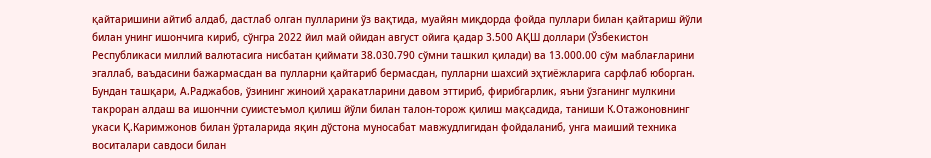қайтаришини айтиб алдаб, дастлаб олган пулларини ўз вақтида, муайян миқдорда фойда пуллари билан қайтариш йўли билан унинг ишончига кириб, сўнгра 2022 йил май ойидан август ойига қадар 3.500 АҚШ доллари (Ўзбекистон Республикаси миллий валютасига нисбатан қиймати 38.030.790 сўмни ташкил қилади) ва 13.000.00 сўм маблағларини эгаллаб, ваъдасини бажармасдан ва пулларни қайтариб бермасдан, пулларни шахсий эҳтиёжларига сарфлаб юборган. Бундан ташқари, А.Раджабов, ўзининг жиноий ҳаракатларини давом эттириб, фирибгарлик, яъни ўзганинг мулкини такроран алдаш ва ишончни суиистеъмол қилиш йўли билан талон-торож қилиш мақсадида, таниши К.Отажоновнинг укаси Қ.Каримжонов билан ўрталарида яқин дўстона муносабат мавжудлигидан фойдаланиб, унга маиший техника воситалари савдоси билан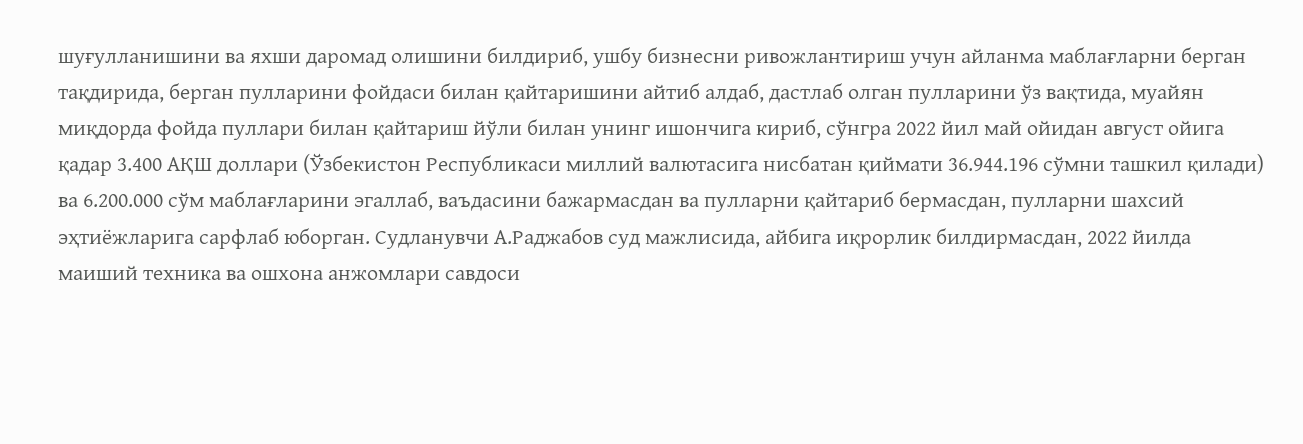шуғулланишини ва яхши даромад олишини билдириб, ушбу бизнесни ривожлантириш учун айланма маблағларни берган тақдирида, берган пулларини фойдаси билан қайтаришини айтиб алдаб, дастлаб олган пулларини ўз вақтида, муайян миқдорда фойда пуллари билан қайтариш йўли билан унинг ишончига кириб, сўнгра 2022 йил май ойидан август ойига қадар 3.400 АҚШ доллари (Ўзбекистон Республикаси миллий валютасига нисбатан қиймати 36.944.196 сўмни ташкил қилади) ва 6.200.000 сўм маблағларини эгаллаб, ваъдасини бажармасдан ва пулларни қайтариб бермасдан, пулларни шахсий эҳтиёжларига сарфлаб юборган. Судланувчи А.Раджабов суд мажлисида, айбига иқрорлик билдирмасдан, 2022 йилда маиший техника ва ошхона анжомлари савдоси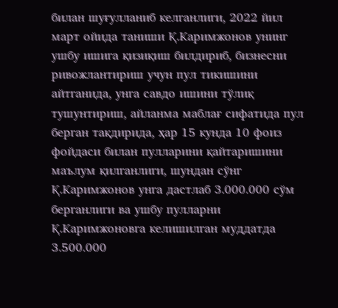билан шуғулланиб келганлиги, 2022 йил март ойида таниши Қ.Каримжонов унинг ушбу ишига қизиқиш билдириб, бизнесни ривожлантириш учун пул тикишини айтганида, унга савдо ишини тўлиқ тушунтириш, айланма маблағ сифатида пул берган тақдирида, ҳар 15 кунда 10 фоиз фойдаси билан пулларини қайтаришини маълум қилганлиги, шундан сўнг Қ.Каримжонов унга дастлаб 3.000.000 сўм берганлиги ва ушбу пулларни Қ.Каримжоновга келишилган муддатда 3.500.000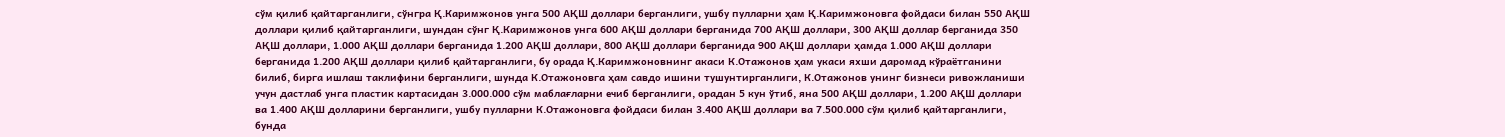сўм қилиб қайтарганлиги, сўнгра Қ.Каримжонов унга 500 АҚШ доллари берганлиги, ушбу пулларни ҳам Қ.Каримжоновга фойдаси билан 550 АҚШ доллари қилиб қайтарганлиги, шундан сўнг Қ.Каримжонов унга 600 АҚШ доллари берганида 700 АҚШ доллари, 300 АҚШ доллар берганида 350 АҚШ доллари, 1.000 АҚШ доллари берганида 1.200 АҚШ доллари, 800 АҚШ доллари берганида 900 АҚШ доллари ҳамда 1.000 АҚШ доллари берганида 1.200 АҚШ доллари қилиб қайтарганлиги, бу орада Қ.Каримжоновнинг акаси К.Отажонов ҳам укаси яхши даромад кўраётганини билиб, бирга ишлаш таклифини берганлиги, шунда К.Отажоновга ҳам савдо ишини тушунтирганлиги, К.Отажонов унинг бизнеси ривожланиши учун дастлаб унга пластик картасидан 3.000.000 сўм маблағларни ечиб берганлиги, орадан 5 кун ўтиб, яна 500 АҚШ доллари, 1.200 АҚШ доллари ва 1.400 АҚШ долларини берганлиги, ушбу пулларни К.Отажоновга фойдаси билан 3.400 АҚШ доллари ва 7.500.000 сўм қилиб қайтарганлиги, бунда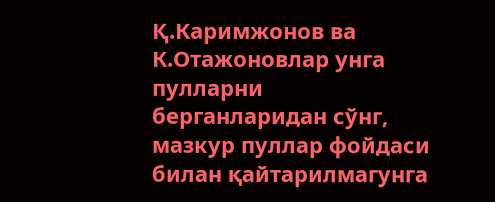Қ.Каримжонов ва К.Отажоновлар унга пулларни берганларидан сўнг, мазкур пуллар фойдаси билан қайтарилмагунга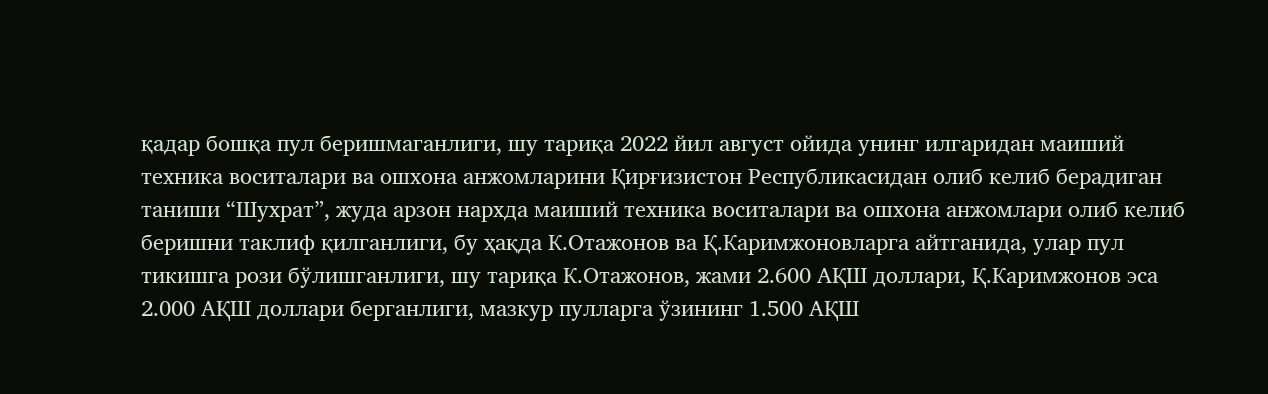қадар бошқа пул беришмаганлиги, шу тариқа 2022 йил август ойида унинг илгаридан маиший техника воситалари ва ошхона анжомларини Қирғизистон Республикасидан олиб келиб берадиган таниши “Шухрат”, жуда арзон нархда маиший техника воситалари ва ошхона анжомлари олиб келиб беришни таклиф қилганлиги, бу ҳақда К.Отажонов ва Қ.Каримжоновларга айтганида, улар пул тикишга рози бўлишганлиги, шу тариқа К.Отажонов, жами 2.600 АҚШ доллари, Қ.Каримжонов эса 2.000 АҚШ доллари берганлиги, мазкур пулларга ўзининг 1.500 АҚШ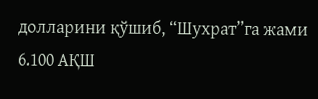долларини қўшиб, “Шухрат”га жами 6.100 АҚШ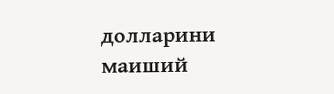долларини маиший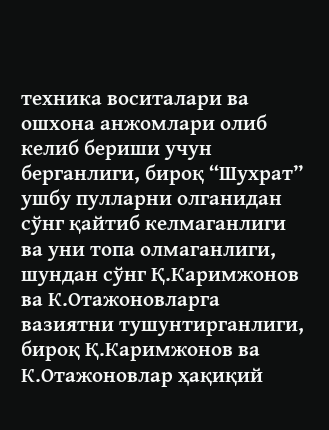техника воситалари ва ошхона анжомлари олиб келиб бериши учун берганлиги, бироқ “Шухрат” ушбу пулларни олганидан сўнг қайтиб келмаганлиги ва уни топа олмаганлиги, шундан сўнг Қ.Каримжонов ва К.Отажоновларга вазиятни тушунтирганлиги, бироқ Қ.Каримжонов ва К.Отажоновлар ҳақиқий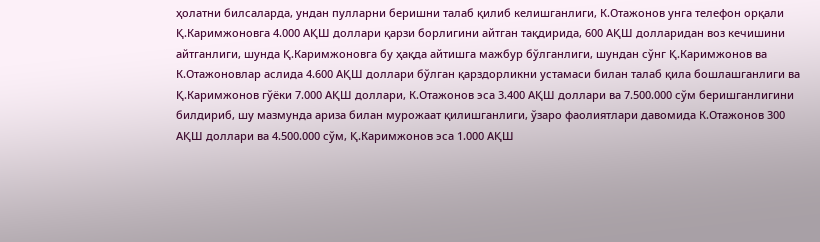ҳолатни билсаларда, ундан пулларни беришни талаб қилиб келишганлиги, К.Отажонов унга телефон орқали Қ.Каримжоновга 4.000 АҚШ доллари қарзи борлигини айтган тақдирида, 600 АҚШ долларидан воз кечишини айтганлиги, шунда Қ.Каримжоновга бу ҳақда айтишга мажбур бўлганлиги, шундан сўнг Қ.Каримжонов ва К.Отажоновлар аслида 4.600 АҚШ доллари бўлган қарздорликни устамаси билан талаб қила бошлашганлиги ва Қ.Каримжонов гўёки 7.000 АҚШ доллари, К.Отажонов эса 3.400 АҚШ доллари ва 7.500.000 сўм беришганлигини билдириб, шу мазмунда ариза билан мурожаат қилишганлиги, ўзаро фаолиятлари давомида К.Отажонов 300 АҚШ доллари ва 4.500.000 сўм, Қ.Каримжонов эса 1.000 АҚШ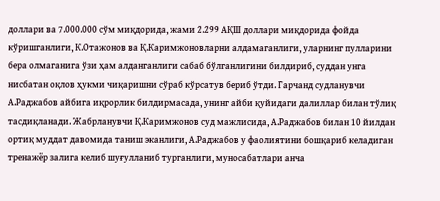доллари ва 7.000.000 сўм миқдорида, жами 2.299 АҚШ доллари миқдорида фойда кўришганлиги, К.Отажонов ва Қ.Каримжоновларни алдамаганлиги, уларнинг пулларини бера олмаганига ўзи ҳам алданганлиги сабаб бўлганлигини билдириб, суддан унга нисбатан оқлов ҳукми чиқаришни сўраб кўрсатув бериб ўтди. Гарчанд судланувчи А.Раджабов айбига иқрорлик билдирмасада, унинг айби қуйидаги далиллар билан тўлиқ тасдиқланади. Жабрланувчи Қ.Каримжонов суд мажлисида, А.Раджабов билан 10 йилдан ортиқ муддат давомида таниш эканлиги, А.Раджабов у фаолиятини бошқариб келадиган тренажёр залига келиб шуғулланиб турганлиги, муносабатлари анча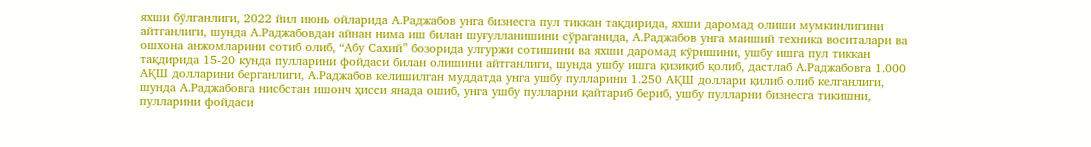яхши бўлганлиги, 2022 йил июнь ойларида А.Раджабов унга бизнесга пул тиккан тақдирида, яхши даромад олиши мумкинлигини айтганлиги, шунда А.Раджабовдан айнан нима иш билан шуғулланишини сўраганида, А.Раджабов унга маиший техника воситалари ва ошхона анжомларини сотиб олиб, “Абу Сахий” бозорида улгуржи сотишини ва яхши даромад кўришини, ушбу ишга пул тиккан тақдирида 15-20 кунда пулларини фойдаси билан олишини айтганлиги, шунда ушбу ишга қизиқиб қолиб, дастлаб А.Раджабовга 1.000 АҚШ долларини берганлиги, А.Раджабов келишилган муддатда унга ушбу пулларини 1.250 АҚШ доллари қилиб олиб келганлиги, шунда А.Раджабовга нисбстан ишонч ҳисси янада ошиб, унга ушбу пулларни қайтариб бериб, ушбу пулларни бизнесга тикишни, пулларини фойдаси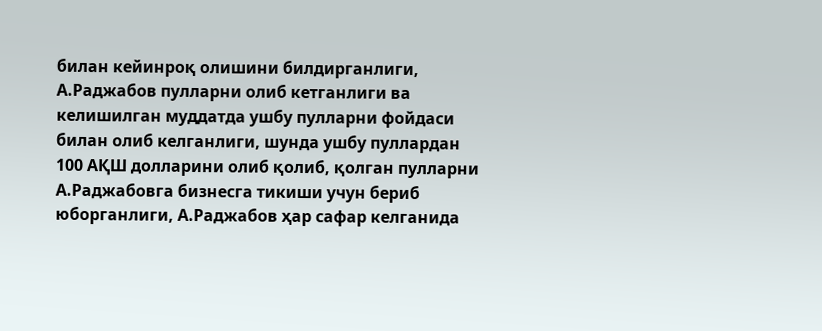билан кейинроқ олишини билдирганлиги, А.Раджабов пулларни олиб кетганлиги ва келишилган муддатда ушбу пулларни фойдаси билан олиб келганлиги, шунда ушбу пуллардан 100 АҚШ долларини олиб қолиб, қолган пулларни А.Раджабовга бизнесга тикиши учун бериб юборганлиги, А.Раджабов ҳар сафар келганида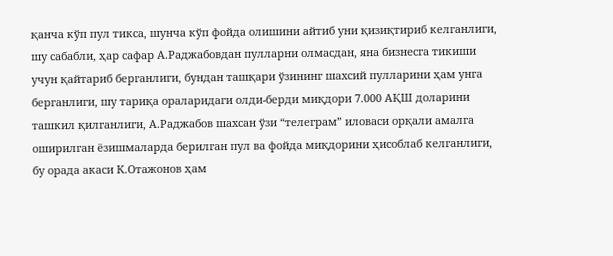қанча кўп пул тикса, шунча кўп фойда олишини айтиб уни қизиқтириб келганлиги, шу сабабли, ҳар сафар А.Раджабовдан пулларни олмасдан, яна бизнесга тикиши учун қайтариб берганлиги, бундан ташқари ўзининг шахсий пулларини ҳам унга берганлиги, шу тариқа ораларидаги олди-берди миқдори 7.000 АҚШ доларини ташкил қилганлиги, А.Раджабов шахсан ўзи “телеграм” иловаси орқали амалга оширилган ёзишмаларда берилган пул ва фойда миқдорини ҳисоблаб келганлиги, бу орада акаси К.Отажонов ҳам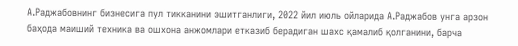А.Раджабовнинг бизнесига пул тикканини эшитганлиги, 2022 йил июль ойларида А.Раджабов унга арзон баҳода маиший техника ва ошхона анжомлари етказиб берадиган шахс қамалиб қолганини, барча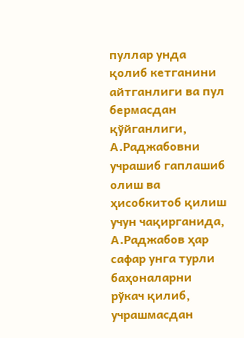пуллар унда қолиб кетганини айтганлиги ва пул бермасдан қўйганлиги, А.Раджабовни учрашиб гаплашиб олиш ва ҳисобкитоб қилиш учун чақирганида, А.Раджабов ҳар сафар унга турли баҳоналарни рўкач қилиб, учрашмасдан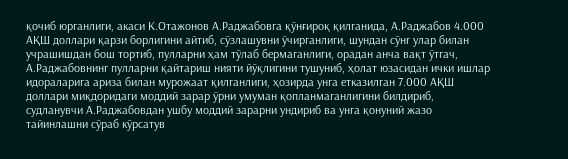қочиб юрганлиги, акаси К.Отажонов А.Раджабовга қўнғироқ қилганида, А.Раджабов 4.000 АҚШ доллари қарзи борлигини айтиб, сўзлашувни ўчирганлиги, шундан сўнг улар билан учрашишдан бош тортиб, пулларни ҳам тўлаб бермаганлиги, орадан анча вақт ўтгач, А.Раджабовнинг пулларни қайтариш нияти йўқлигини тушуниб, ҳолат юзасидан ички ишлар идораларига ариза билан мурожаат қилганлиги, ҳозирда унга етказилган 7.000 АҚШ доллари миқдоридаги моддий зарар ўрни умуман қопланмаганлигини билдириб, судланувчи А.Раджабовдан ушбу моддий зарарни ундириб ва унга қонуний жазо тайинлашни сўраб кўрсатув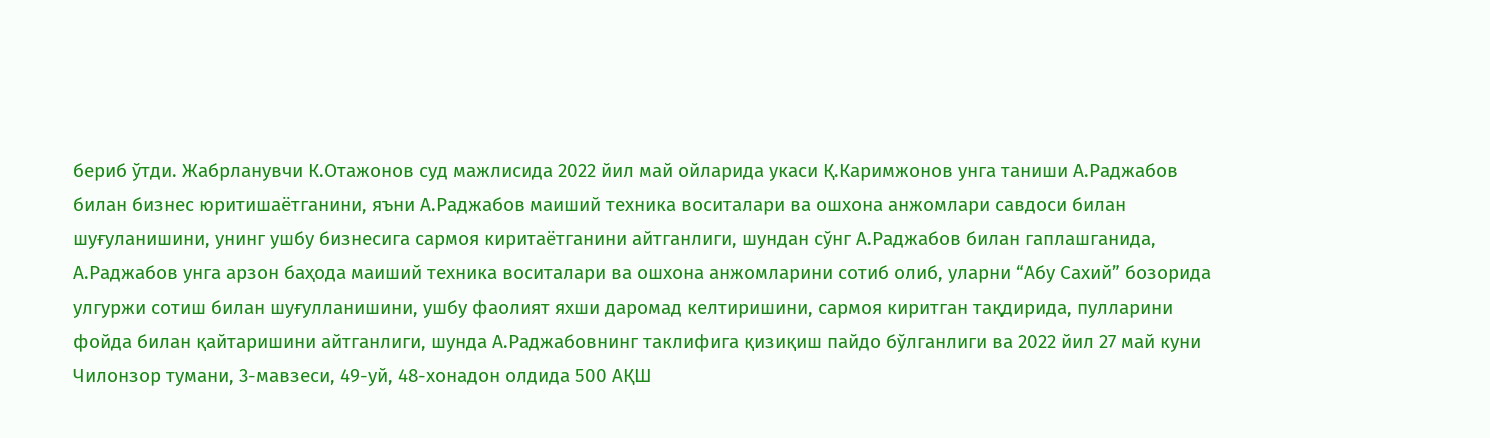бериб ўтди. Жабрланувчи К.Отажонов суд мажлисида 2022 йил май ойларида укаси Қ.Каримжонов унга таниши А.Раджабов билан бизнес юритишаётганини, яъни А.Раджабов маиший техника воситалари ва ошхона анжомлари савдоси билан шуғуланишини, унинг ушбу бизнесига сармоя киритаётганини айтганлиги, шундан сўнг А.Раджабов билан гаплашганида, А.Раджабов унга арзон баҳода маиший техника воситалари ва ошхона анжомларини сотиб олиб, уларни “Абу Сахий” бозорида улгуржи сотиш билан шуғулланишини, ушбу фаолият яхши даромад келтиришини, сармоя киритган тақдирида, пулларини фойда билан қайтаришини айтганлиги, шунда А.Раджабовнинг таклифига қизиқиш пайдо бўлганлиги ва 2022 йил 27 май куни Чилонзор тумани, 3-мавзеси, 49-уй, 48-хонадон олдида 500 АҚШ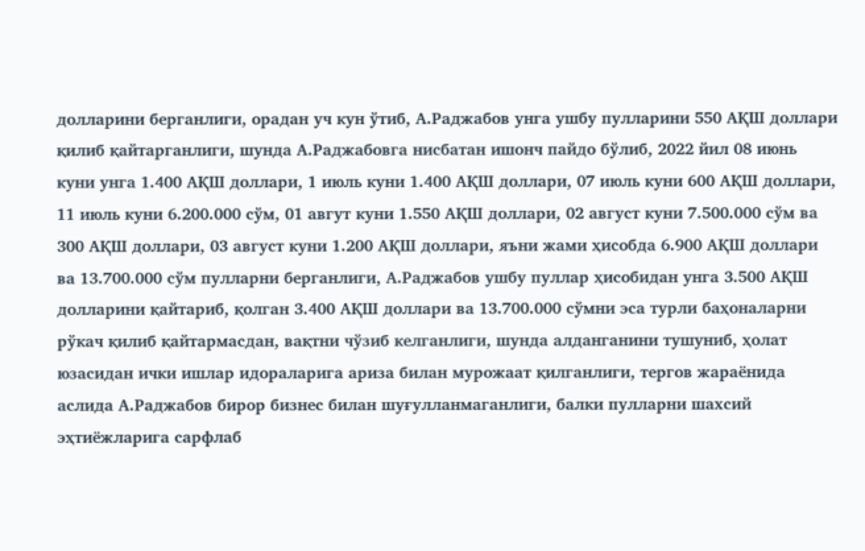долларини берганлиги, орадан уч кун ўтиб, А.Раджабов унга ушбу пулларини 550 АҚШ доллари қилиб қайтарганлиги, шунда А.Раджабовга нисбатан ишонч пайдо бўлиб, 2022 йил 08 июнь куни унга 1.400 АҚШ доллари, 1 июль куни 1.400 АҚШ доллари, 07 июль куни 600 АҚШ доллари, 11 июль куни 6.200.000 сўм, 01 авгут куни 1.550 АҚШ доллари, 02 август куни 7.500.000 сўм ва 300 АҚШ доллари, 03 август куни 1.200 АҚШ доллари, яъни жами ҳисобда 6.900 АҚШ доллари ва 13.700.000 сўм пулларни берганлиги, А.Раджабов ушбу пуллар ҳисобидан унга 3.500 АҚШ долларини қайтариб, қолган 3.400 АҚШ доллари ва 13.700.000 сўмни эса турли баҳоналарни рўкач қилиб қайтармасдан, вақтни чўзиб келганлиги, шунда алданганини тушуниб, ҳолат юзасидан ички ишлар идораларига ариза билан мурожаат қилганлиги, тергов жараёнида аслида А.Раджабов бирор бизнес билан шуғулланмаганлиги, балки пулларни шахсий эҳтиёжларига сарфлаб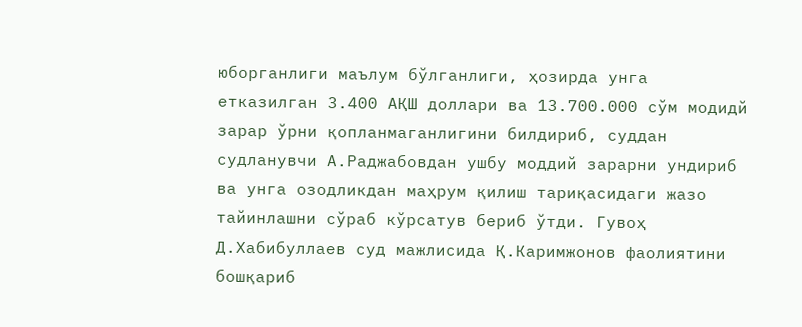юборганлиги маълум бўлганлиги, ҳозирда унга етказилган 3.400 АҚШ доллари ва 13.700.000 сўм модидй зарар ўрни қопланмаганлигини билдириб, суддан судланувчи А.Раджабовдан ушбу моддий зарарни ундириб ва унга озодликдан маҳрум қилиш тариқасидаги жазо тайинлашни сўраб кўрсатув бериб ўтди. Гувоҳ Д.Хабибуллаев суд мажлисида Қ.Каримжонов фаолиятини бошқариб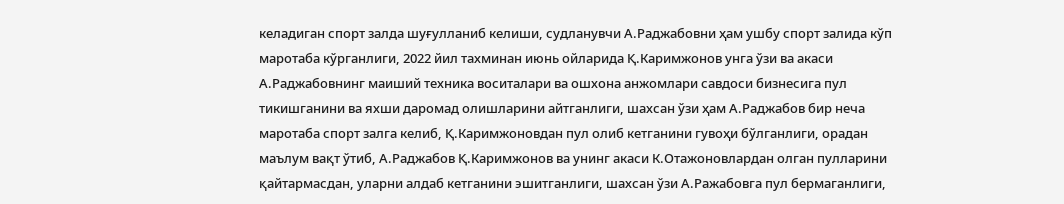келадиган спорт залда шуғулланиб келиши, судланувчи А.Раджабовни ҳам ушбу спорт залида кўп маротаба кўрганлиги, 2022 йил тахминан июнь ойларида Қ.Каримжонов унга ўзи ва акаси А.Раджабовнинг маиший техника воситалари ва ошхона анжомлари савдоси бизнесига пул тикишганини ва яхши даромад олишларини айтганлиги, шахсан ўзи ҳам А.Раджабов бир неча маротаба спорт залга келиб, Қ.Каримжоновдан пул олиб кетганини гувоҳи бўлганлиги, орадан маълум вақт ўтиб, А.Раджабов Қ.Каримжонов ва унинг акаси К.Отажоновлардан олган пулларини қайтармасдан, уларни алдаб кетганини эшитганлиги, шахсан ўзи А.Ражабовга пул бермаганлиги,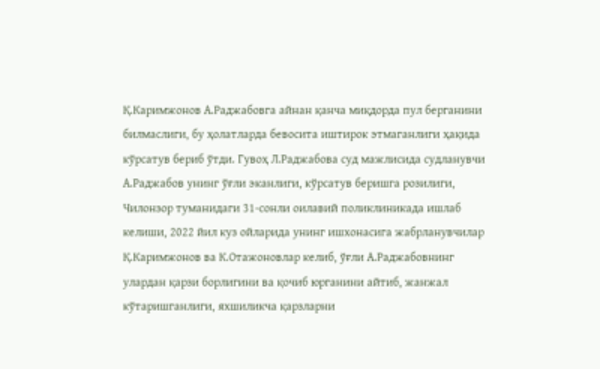Қ.Каримжонов А.Раджабовга айнан қанча миқдорда пул берганини билмаслиги, бу ҳолатларда бевосита иштирок этмаганлиги ҳақида кўрсатув бериб ўтди. Гувоҳ Л.Раджабова суд мажлисида судланувчи А.Раджабов унинг ўғли эканлиги, кўрсатув беришга розилиги, Чилонзор туманидаги 31-сонли оилавий поликлиникада ишлаб келиши, 2022 йил куз ойларида унинг ишхонасига жабрланувчилар Қ.Каримжонов ва К.Отажоновлар келиб, ўғли А.Раджабовнинг улардан қарзи борлигини ва қочиб юрганини айтиб, жанжал кўтаришганлиги, яхшиликча қарзларни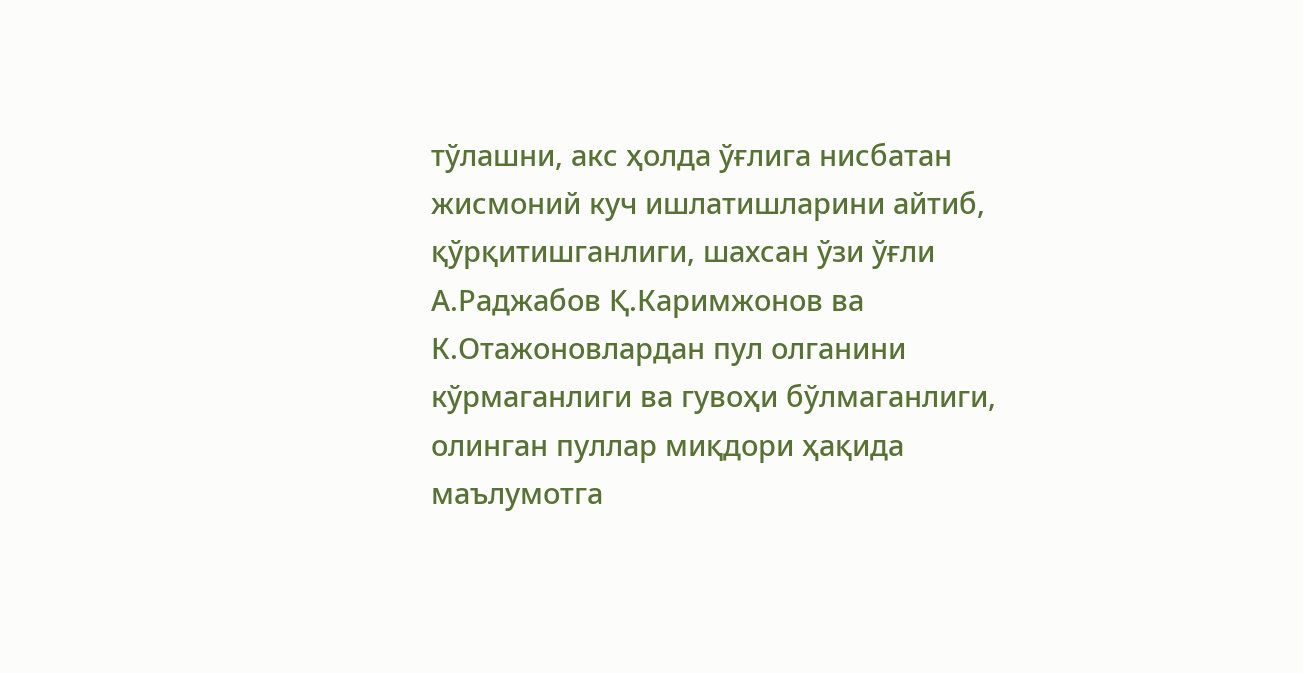тўлашни, акс ҳолда ўғлига нисбатан жисмоний куч ишлатишларини айтиб, қўрқитишганлиги, шахсан ўзи ўғли А.Раджабов Қ.Каримжонов ва К.Отажоновлардан пул олганини кўрмаганлиги ва гувоҳи бўлмаганлиги, олинган пуллар миқдори ҳақида маълумотга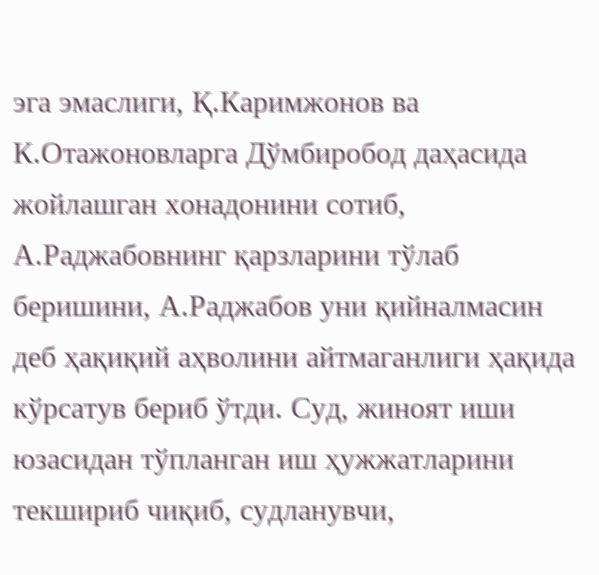эга эмаслиги, Қ.Каримжонов ва К.Отажоновларга Дўмбиробод даҳасида жойлашган хонадонини сотиб, А.Раджабовнинг қарзларини тўлаб беришини, А.Раджабов уни қийналмасин деб ҳақиқий аҳволини айтмаганлиги ҳақида кўрсатув бериб ўтди. Суд, жиноят иши юзасидан тўпланган иш ҳужжатларини текшириб чиқиб, судланувчи,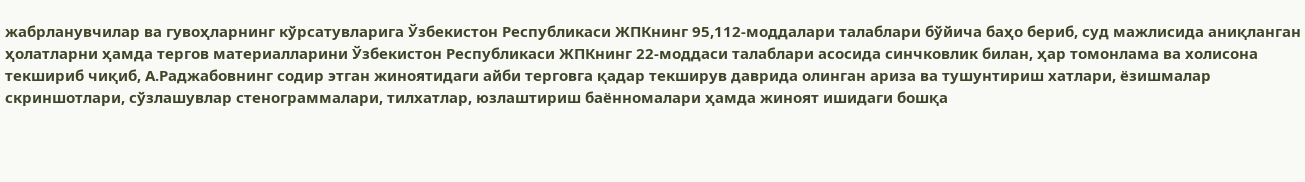жабрланувчилар ва гувоҳларнинг кўрсатувларига Ўзбекистон Республикаси ЖПКнинг 95,112-моддалари талаблари бўйича баҳо бериб, суд мажлисида аниқланган ҳолатларни ҳамда тергов материалларини Ўзбекистон Республикаси ЖПКнинг 22-моддаси талаблари асосида синчковлик билан, ҳар томонлама ва холисона текшириб чиқиб, А.Раджабовнинг содир этган жиноятидаги айби терговга қадар текширув даврида олинган ариза ва тушунтириш хатлари, ёзишмалар скриншотлари, сўзлашувлар стенограммалари, тилхатлар, юзлаштириш баённомалари ҳамда жиноят ишидаги бошқа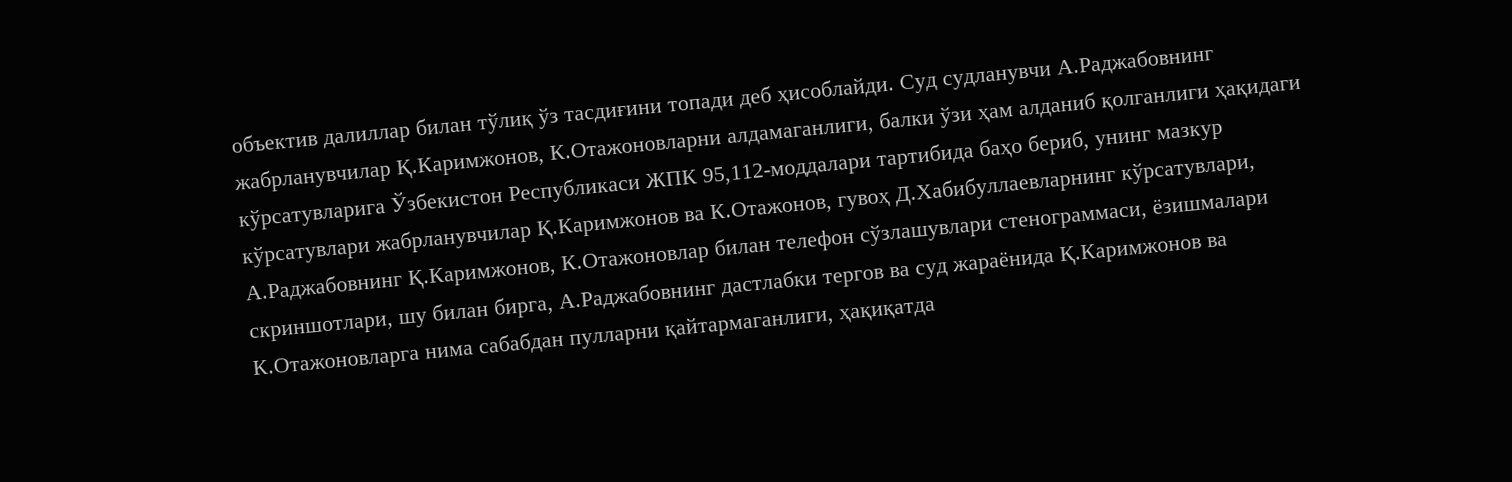объектив далиллар билан тўлиқ ўз тасдиғини топади деб ҳисоблайди. Суд судланувчи А.Раджабовнинг жабрланувчилар Қ.Каримжонов, К.Отажоновларни алдамаганлиги, балки ўзи ҳам алданиб қолганлиги ҳақидаги кўрсатувларига Ўзбекистон Республикаси ЖПК 95,112-моддалари тартибида баҳо бериб, унинг мазкур кўрсатувлари жабрланувчилар Қ.Каримжонов ва К.Отажонов, гувоҳ Д.Хабибуллаевларнинг кўрсатувлари, А.Раджабовнинг Қ.Каримжонов, К.Отажоновлар билан телефон сўзлашувлари стенограммаси, ёзишмалари скриншотлари, шу билан бирга, А.Раджабовнинг дастлабки тергов ва суд жараёнида Қ.Каримжонов ва К.Отажоновларга нима сабабдан пулларни қайтармаганлиги, ҳақиқатда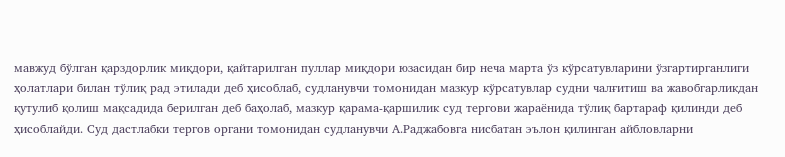мавжуд бўлган қарздорлик миқдори, қайтарилган пуллар миқдори юзасидан бир неча марта ўз кўрсатувларини ўзгартирганлиги ҳолатлари билан тўлиқ рад этилади деб ҳисоблаб, судланувчи томонидан мазкур кўрсатувлар судни чалғитиш ва жавобгарликдан қутулиб қолиш мақсадида берилган деб баҳолаб, мазкур қарама-қаршилик суд тергови жараёнида тўлиқ бартараф қилинди деб ҳисоблайди. Суд дастлабки тергов органи томонидан судланувчи А.Раджабовга нисбатан эълон қилинган айбловларни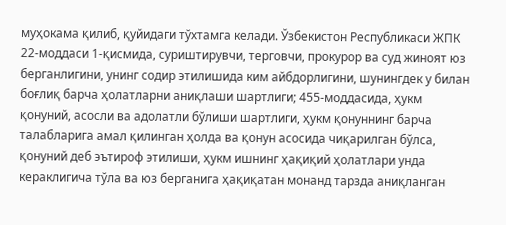муҳокама қилиб, қуйидаги тўхтамга келади. Ўзбекистон Республикаси ЖПК 22-моддаси 1-қисмида, суриштирувчи, терговчи, прокурор ва суд жиноят юз берганлигини, унинг содир этилишида ким айбдорлигини, шунингдек у билан боғлиқ барча ҳолатларни аниқлаши шартлиги; 455-моддасида, ҳукм қонуний, асосли ва адолатли бўлиши шартлиги, ҳукм қонуннинг барча талабларига амал қилинган ҳолда ва қонун асосида чиқарилган бўлса, қонуний деб эътироф этилиши, ҳукм ишнинг ҳақиқий ҳолатлари унда кераклигича тўла ва юз берганига ҳақиқатан монанд тарзда аниқланган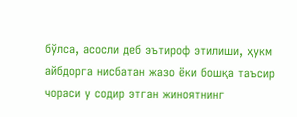бўлса, асосли деб эътироф этилиши, ҳукм айбдорга нисбатан жазо ёки бошқа таъсир чораси у содир этган жиноятнинг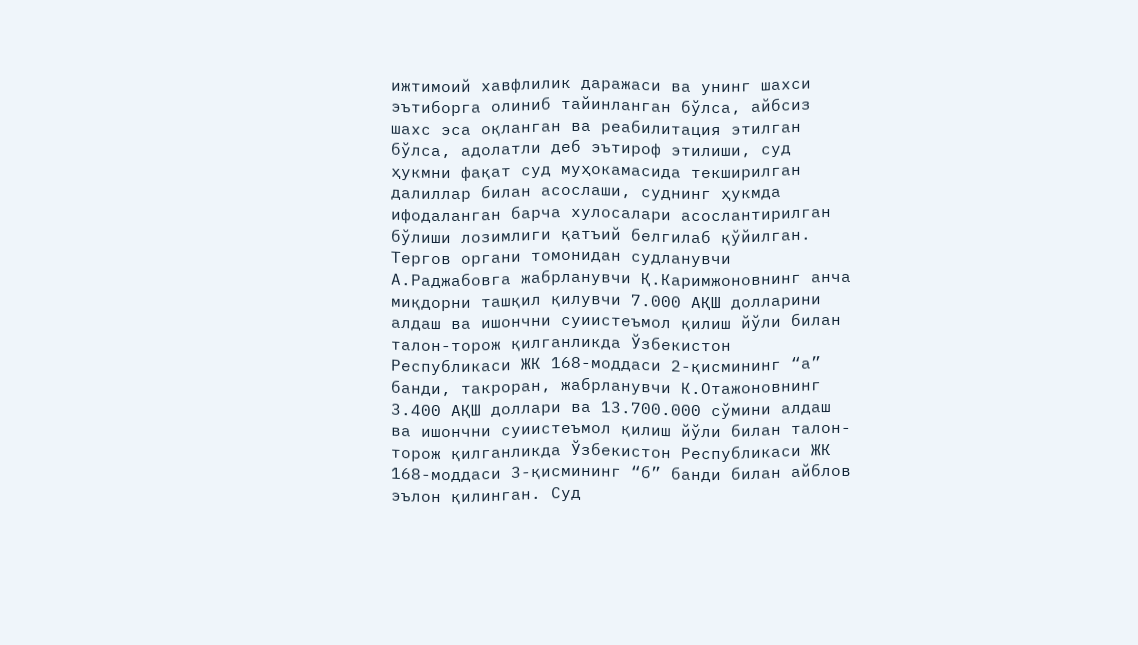ижтимоий хавфлилик даражаси ва унинг шахси эътиборга олиниб тайинланган бўлса, айбсиз шахс эса оқланган ва реабилитация этилган бўлса, адолатли деб эътироф этилиши, суд ҳукмни фақат суд муҳокамасида текширилган далиллар билан асослаши, суднинг ҳукмда ифодаланган барча хулосалари асослантирилган бўлиши лозимлиги қатъий белгилаб қўйилган. Тергов органи томонидан судланувчи А.Раджабовга жабрланувчи Қ.Каримжоновнинг анча миқдорни ташқил қилувчи 7.000 АҚШ долларини алдаш ва ишончни суиистеъмол қилиш йўли билан талон-торож қилганликда Ўзбекистон Республикаси ЖК 168-моддаси 2-қисмининг “а” банди, такроран, жабрланувчи К.Отажоновнинг 3.400 АҚШ доллари ва 13.700.000 сўмини алдаш ва ишончни суиистеъмол қилиш йўли билан талон-торож қилганликда Ўзбекистон Республикаси ЖК 168-моддаси 3-қисмининг “б” банди билан айблов эълон қилинган. Суд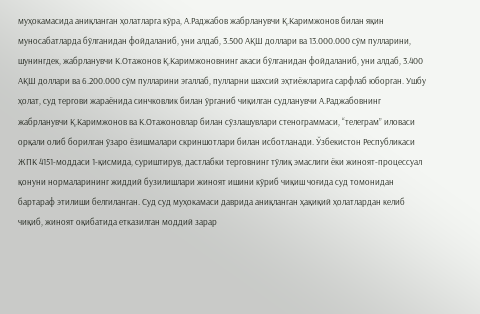муҳокамасида аниқланган ҳолатларга кўра, А.Раджабов жабрланувчи Қ.Каримжонов билан яқин муносабатларда бўлганидан фойдаланиб, уни алдаб, 3.500 АҚШ доллари ва 13.000.000 сўм пулларини, шунингдек, жабрланувчи К.Отажонов Қ.Каримжоновнинг акаси бўлганидан фойдаланиб, уни алдаб, 3.400 АҚШ доллари ва 6.200.000 сўм пулларини эгаллаб, пулларни шахсий эҳтиёжларига сарфлаб юборган. Ушбу ҳолат, суд тергови жараёнида синчковлик билан ўрганиб чиқилган судланувчи А.Раджабовнинг жабрланувчи Қ.Каримжонов ва К.Отажоновлар билан сўзлашувлари стенограммаси, “телеграм” иловаси орқали олиб борилган ўзаро ёзишмалари скриншотлари билан исботланади. Ўзбекистон Республикаси ЖПК 4151-моддаси 1-қисмида, суриштирув, дастлабки терговнинг тўлиқ эмаслиги ёки жиноят-процессуал қонуни нормаларининг жиддий бузилишлари жиноят ишини кўриб чиқиш чоғида суд томонидан бартараф этилиши белгиланган. Суд суд муҳокамаси даврида аниқланган ҳақиқий ҳолатлардан келиб чиқиб, жиноят оқибатида етказилган моддий зарар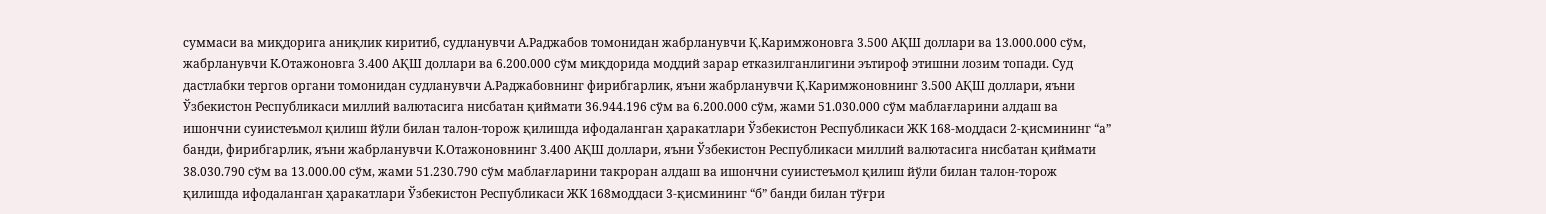суммаси ва миқдорига аниқлик киритиб, судланувчи А.Раджабов томонидан жабрланувчи Қ.Каримжоновга 3.500 АҚШ доллари ва 13.000.000 сўм, жабрланувчи К.Отажоновга 3.400 АҚШ доллари ва 6.200.000 сўм миқдорида моддий зарар етказилганлигини эътироф этишни лозим топади. Суд дастлабки тергов органи томонидан судланувчи А.Раджабовнинг фирибгарлик, яъни жабрланувчи Қ.Каримжоновнинг 3.500 АҚШ доллари, яъни Ўзбекистон Республикаси миллий валютасига нисбатан қиймати 36.944.196 сўм ва 6.200.000 сўм, жами 51.030.000 сўм маблағларини алдаш ва ишончни суиистеъмол қилиш йўли билан талон-торож қилишда ифодаланган ҳаракатлари Ўзбекистон Республикаси ЖК 168-моддаси 2-қисмининг “а” банди, фирибгарлик, яъни жабрланувчи К.Отажоновнинг 3.400 АҚШ доллари, яъни Ўзбекистон Республикаси миллий валютасига нисбатан қиймати 38.030.790 сўм ва 13.000.00 сўм, жами 51.230.790 сўм маблағларини такроран алдаш ва ишончни суиистеъмол қилиш йўли билан талон-торож қилишда ифодаланган ҳаракатлари Ўзбекистон Республикаси ЖК 168моддаси 3-қисмининг “б” банди билан тўғри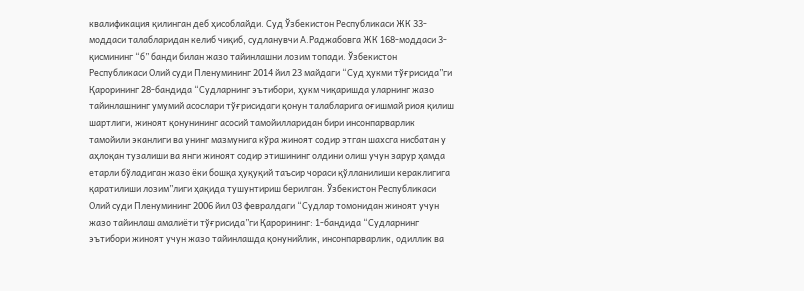квалификация қилинган деб ҳисоблайди. Суд Ўзбекистон Республикаси ЖК 33-моддаси талабларидан келиб чиқиб, судланувчи А.Раджабовга ЖК 168-моддаси 3-қисмининг “б” банди билан жазо тайинлашни лозим топади. Ўзбекистон Республикаси Олий суди Пленумининг 2014 йил 23 майдаги “Суд ҳукми тўғрисида”ги Қарорининг 28-бандида “Судларнинг эътибори, ҳукм чиқаришда уларнинг жазо тайинлашнинг умумий асослари тўғрисидаги қонун талабларига оғишмай риоя қилиш шартлиги, жиноят қонунининг асосий тамойилларидан бири инсонпарварлик тамойили эканлиги ва унинг мазмунига кўра жиноят содир этган шахсга нисбатан у аҳлоқан тузалиши ва янги жиноят содир этишининг олдини олиш учун зарур ҳамда етарли бўладиган жазо ёки бошқа ҳуқуқий таъсир чораси қўлланилиши кераклигига қаратилиши лозим”лиги ҳақида тушунтириш берилган. Ўзбекистон Республикаси Олий суди Пленумининг 2006 йил 03 февралдаги “Судлар томонидан жиноят учун жазо тайинлаш амалиёти тўғрисида”ги Қарорининг: 1-бандида “Судларнинг эътибори жиноят учун жазо тайинлашда қонунийлик, инсонпарварлик, одиллик ва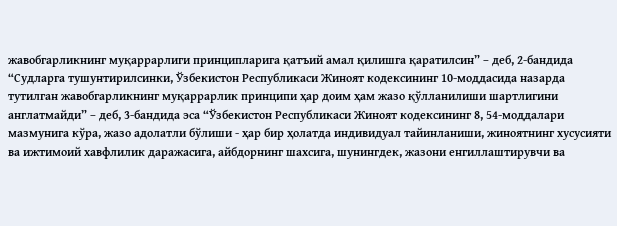жавобгарликнинг муқаррарлиги принципларига қатъий амал қилишга қаратилсин” – деб, 2-бандида “Судларга тушунтирилсинки, Ўзбекистон Республикаси Жиноят кодексининг 10-моддасида назарда тутилган жавобгарликнинг муқаррарлик принципи ҳар доим ҳам жазо қўлланилиши шартлигини англатмайди” – деб, 3-бандида эса “Ўзбекистон Республикаси Жиноят кодексининг 8, 54-моддалари мазмунига кўра, жазо адолатли бўлиши - ҳар бир ҳолатда индивидуал тайинланиши, жиноятнинг хусусияти ва ижтимоий хавфлилик даражасига, айбдорнинг шахсига, шунингдек, жазони енгиллаштирувчи ва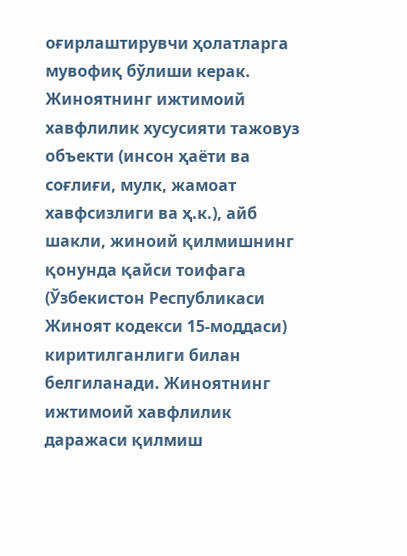оғирлаштирувчи ҳолатларга мувофиқ бўлиши керак. Жиноятнинг ижтимоий хавфлилик хусусияти тажовуз объекти (инсон ҳаёти ва соғлиғи, мулк, жамоат хавфсизлиги ва ҳ.к.), айб шакли, жиноий қилмишнинг қонунда қайси тоифага (Ўзбекистон Республикаси Жиноят кодекси 15-моддаси) киритилганлиги билан белгиланади. Жиноятнинг ижтимоий хавфлилик даражаси қилмиш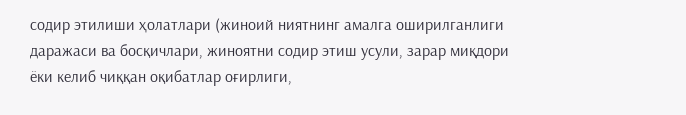содир этилиши ҳолатлари (жиноий ниятнинг амалга оширилганлиги даражаси ва босқичлари, жиноятни содир этиш усули, зарар миқдори ёки келиб чиққан оқибатлар оғирлиги,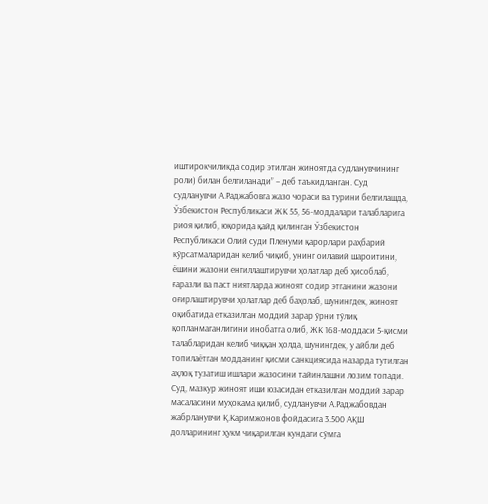иштирокчиликда содир этилган жиноятда судланувчининг роли) билан белгиланади” – деб таъкидланган. Суд судланувчи А.Раджабовга жазо чораси ва турини белгилашда, Ўзбекистон Республикаси ЖК 55, 56-моддалари талабларига риоя қилиб, юқорида қайд қилинган Ўзбекистон Республикаси Олий суди Пленуми қарорлари раҳбарий кўрсатмаларидан келиб чиқиб, унинг оилавий шароитини, ёшини жазони енгиллаштирувчи ҳолатлар деб ҳисоблаб, ғаразли ва паст ниятларда жиноят содир этганини жазони оғирлаштирувчи ҳолатлар деб баҳолаб, шунингдек, жиноят оқибатида етказилган моддий зарар ўрни тўлиқ қопланмаганлигини инобатга олиб, ЖК 168-моддаси 5-қисми талабларидан келиб чиққан ҳолда, шунингдек, у айбли деб топилаётган модданинг қисми санкциясида назарда тутилган аҳлоқ тузатиш ишлари жазосини тайинлашни лозим топади. Суд, мазкур жиноят иши юзасидан етказилган моддий зарар масаласини муҳокама қилиб, судланувчи А.Раджабовдан жабрланувчи Қ.Каримжонов фойдасига 3.500 АҚШ долларининг ҳукм чиқарилган кундаги сўмга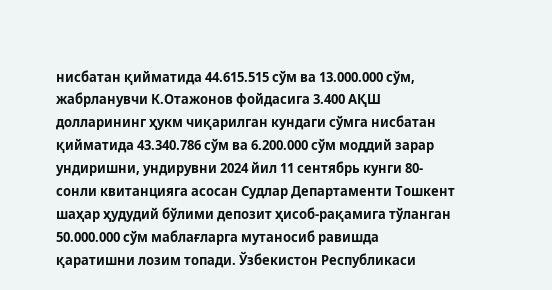нисбатан қийматида 44.615.515 сўм ва 13.000.000 сўм, жабрланувчи К.Отажонов фойдасига 3.400 АҚШ долларининг ҳукм чиқарилган кундаги сўмга нисбатан қийматида 43.340.786 сўм ва 6.200.000 сўм моддий зарар ундиришни, ундирувни 2024 йил 11 сентябрь кунги 80-сонли квитанцияга асосан Судлар Департаменти Тошкент шаҳар ҳудудий бўлими депозит ҳисоб-рақамига тўланган 50.000.000 сўм маблағларга мутаносиб равишда қаратишни лозим топади. Ўзбекистон Республикаси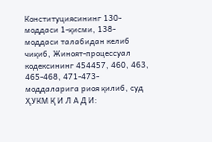Конституциясининг 130-моддаси 1-қисми, 138-моддаси талабидан келиб чиқиб, Жиноят-процессуал кодексининг 454457, 460, 463, 465-468, 471-473-моддаларига риоя қилиб, суд ҲУКМ Қ И Л А Д И: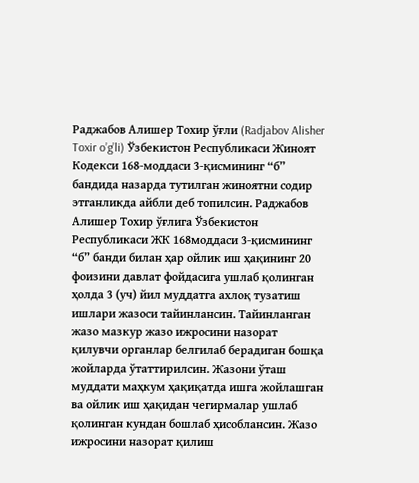Раджабов Алишер Тохир ўғли (Radjabov Alisher Toxir o’g’li) Ўзбекистон Республикаси Жиноят Кодекси 168-моддаси 3-қисмининг “б” бандида назарда тутилган жиноятни содир этганликда айбли деб топилсин. Раджабов Алишер Тохир ўғлига Ўзбекистон Республикаси ЖК 168моддаси 3-қисмининг “б” банди билан ҳар ойлик иш ҳақининг 20 фоизини давлат фойдасига ушлаб қолинган ҳолда 3 (уч) йил муддатга ахлоқ тузатиш ишлари жазоси тайинлансин. Тайинланган жазо мазкур жазо ижросини назорат қилувчи органлар белгилаб берадиган бошқа жойларда ўтаттирилсин. Жазони ўташ муддати маҳкум ҳақиқатда ишга жойлашган ва ойлик иш ҳақидан чегирмалар ушлаб қолинган кундан бошлаб ҳисоблансин. Жазо ижросини назорат қилиш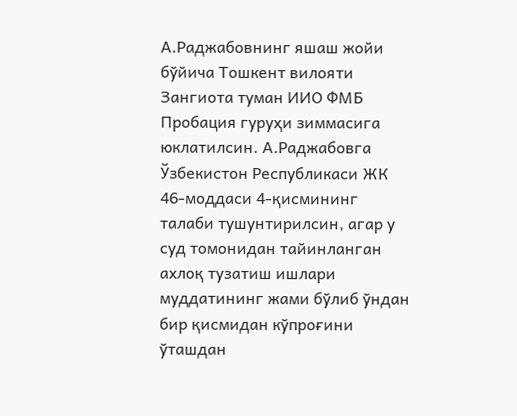А.Раджабовнинг яшаш жойи бўйича Тошкент вилояти Зангиота туман ИИО ФМБ Пробация гуруҳи зиммасига юклатилсин. А.Раджабовга Ўзбекистон Республикаси ЖК 46-моддаси 4-қисмининг талаби тушунтирилсин, агар у суд томонидан тайинланган ахлоқ тузатиш ишлари муддатининг жами бўлиб ўндан бир қисмидан кўпроғини ўташдан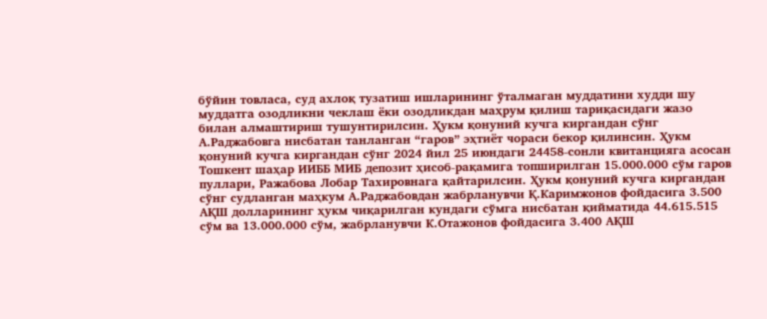бўйин товласа, суд ахлоқ тузатиш ишларининг ўталмаган муддатини худди шу муддатга озодликни чеклаш ёки озодликдан маҳрум қилиш тариқасидаги жазо билан алмаштириш тушунтирилсин. Ҳукм қонуний кучга киргандан сўнг А.Раджабовга нисбатан танланган “гаров” эҳтиёт чораси бекор қилинсин. Ҳукм қонуний кучга киргандан сўнг 2024 йил 25 июндаги 24458-сонли квитанцияга асосан Тошкент шаҳар ИИББ МИБ депозит ҳисоб-рақамига топширилган 15.000.000 сўм гаров пуллари, Ражабова Лобар Тахировнага қайтарилсин. Ҳукм қонуний кучга киргандан сўнг судланган маҳкум А.Раджабовдан жабрланувчи Қ.Каримжонов фойдасига 3.500 АҚШ долларининг ҳукм чиқарилган кундаги сўмга нисбатан қийматида 44.615.515 сўм ва 13.000.000 сўм, жабрланувчи К.Отажонов фойдасига 3.400 АҚШ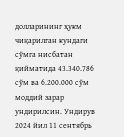долларининг ҳукм чиқарилган кундаги сўмга нисбатан қийматида 43.340.786 сўм ва 6.200.000 сўм моддий зарар ундирилсин. Ундирув 2024 йил 11 сентябрь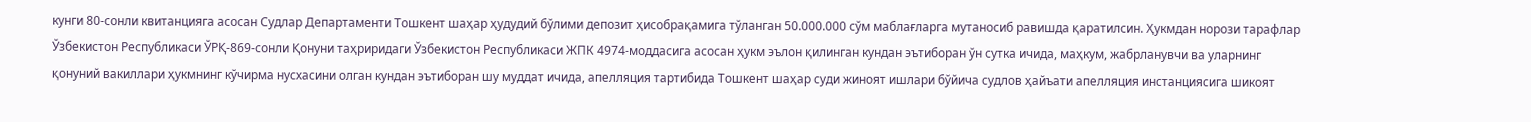кунги 80-сонли квитанцияга асосан Судлар Департаменти Тошкент шаҳар ҳудудий бўлими депозит ҳисобрақамига тўланган 50.000.000 сўм маблағларга мутаносиб равишда қаратилсин. Ҳукмдан норози тарафлар Ўзбекистон Республикаси ЎРҚ-869-сонли Қонуни таҳриридаги Ўзбекистон Республикаси ЖПК 4974-моддасига асосан ҳукм эълон қилинган кундан эътиборан ўн сутка ичида, маҳкум, жабрланувчи ва уларнинг қонуний вакиллари ҳукмнинг кўчирма нусхасини олган кундан эътиборан шу муддат ичида, апелляция тартибида Тошкент шаҳар суди жиноят ишлари бўйича судлов ҳайъати апелляция инстанциясига шикоят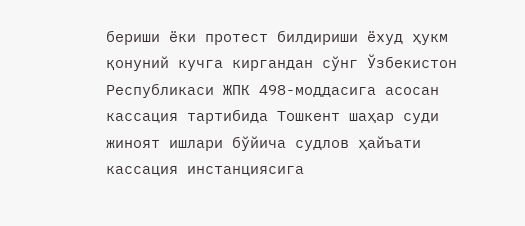бериши ёки протест билдириши ёхуд ҳукм қонуний кучга киргандан сўнг Ўзбекистон Республикаси ЖПК 498-моддасига асосан кассация тартибида Тошкент шаҳар суди жиноят ишлари бўйича судлов ҳайъати кассация инстанциясига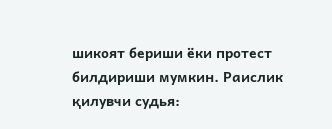шикоят бериши ёки протест билдириши мумкин. Раислик қилувчи судья: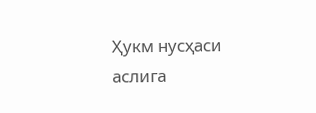Ҳукм нусҳаси аслига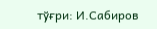тўғри: И.Сабиров